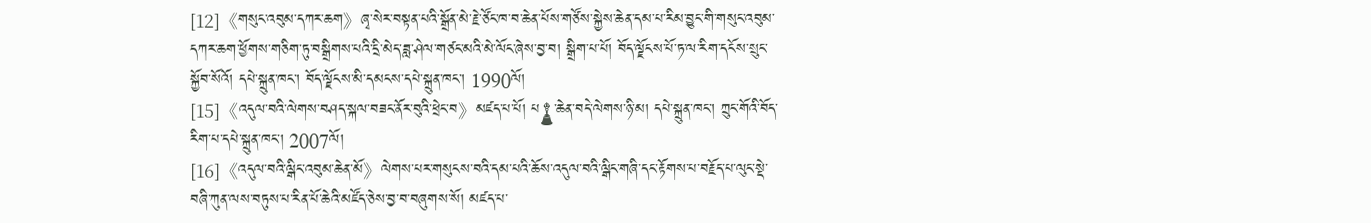[12]《གསུང་འབུམ་དཀར་ཆག》ཞྭ་སེར་བསྟན་པའི་སྒྲོན་མེ་རྗེ་ཙོང་ཁ་བ་ཆེན་པོས་གཙོས་སྐྱེས་ཆེན་དམ་པ་རིམ་བྱུང་གི་གསུང་འབུམ་དཀར་ཆག་ཕྱོགས་གཅིག་ཏུ་བསྒྲིགས་པའི་དྲི་མེད་ཟླ་ཤེལ་གཙང་མའི་མེ་ལོང་ཞེས་བྱ་བ། སྒྲིག་པ་པོ། བོད་ལྗོངས་པོ་ཏ་ལ་རིག་དངོས་སྲུང་སྐྱོབ་སོའོ། དཔེ་སྐྲུན་ཁང་། བོད་ལྗོངས་མི་དམངས་དཔེ་སྐྲུན་ཁང་། 1990ལོ།
[15]《འདུལ་བའི་ལེགས་བཤད་སྐལ་བཟང་ནོར་བུའི་ཕྲེང་བ》མཛད་པ་པོ། པ࿄་ཆེན་བདེ་ལེགས་ཉི་མ། དཔེ་སྐྲུན་ཁང་། ཀྲུང་གོའི་བོད་རིག་པ་དཔེ་སྐྲུན་ཁང་། 2007ལོ།
[16]《འདུལ་བའི་ལྒིང་འབུམ་ཆེན་མོ》ལེགས་པར་གསུངས་བའི་དམ་པའི་ཆོས་འདུལ་བའི་ལྒིང་གཞི་དང་རྟོགས་པ་བརྗོད་པ་ལུང་སྡེ་བཞི་ཀུན་ལས་བཏུས་པ་རིན་པོ་ཆེའི་མཛོད་ཅེས་བྱ་བ་བཞུགས་སོ། མཛད་པ་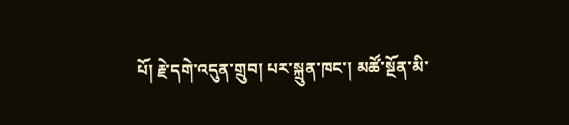པོ། རྗེ་དགེ་འདུན་གྲུབ། པར་སྐྲུན་ཁང་། མཚོ་སྔོན་མི་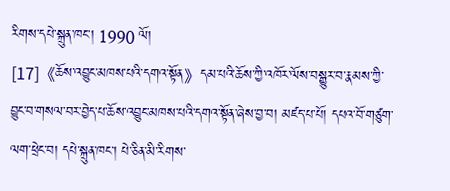རིགས་དཔེ་སྐྲུན་ཁང་། 1990 ལོ།
[17]《ཆོས་འབྱུང་མཁས་པའི་དགའ་སྟོན》དམ་པའི་ཆོས་ཀྱི་འཁོར་ལོས་བསྒྱུར་བ་རྣམས་ཀྱི་བྱུང་བ་གསལ་བར་བྱེད་པ་ཆོས་འབྱུང་མཁས་པའི་དགའ་སྟོན་ཞེས་བྱ་བ། མཛད་པ་པོ། དཔའ་བོ་གཙུག་ལག་ཕྲེང་བ། དཔེ་སྐྲུན་ཁང་། པེ་ཅིན་མི་རིགས་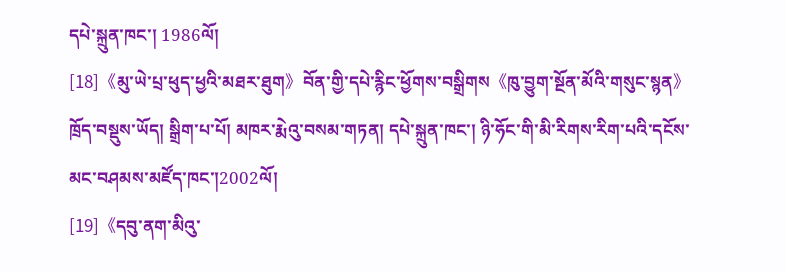དཔེ་སྐྲུན་ཁང་། 1986ལོ།
[18]《མུ་ཡེ་པྲ་ཕུད་ཕྱའི་མཐར་ཐུག》བོན་གྱི་དཔེ་རྙིང་ཕྱོགས་བསྒྲིགས《ཁུ་བྱུག་སྔོན་མོའི་གསུང་སྙན》ཁྲོད་བསྡུས་ཡོད། སྒྲིག་པ་པོ། མཁར་རྨེའུ་བསམ་གཏན། དཔེ་སྐྲུན་ཁང་། ཉི་ཧོང་གི་མི་རིགས་རིག་པའི་དངོས་མང་བཤམས་མཛོད་ཁང་།2002ལོ།
[19]《དབུ་ནག་མིའུ་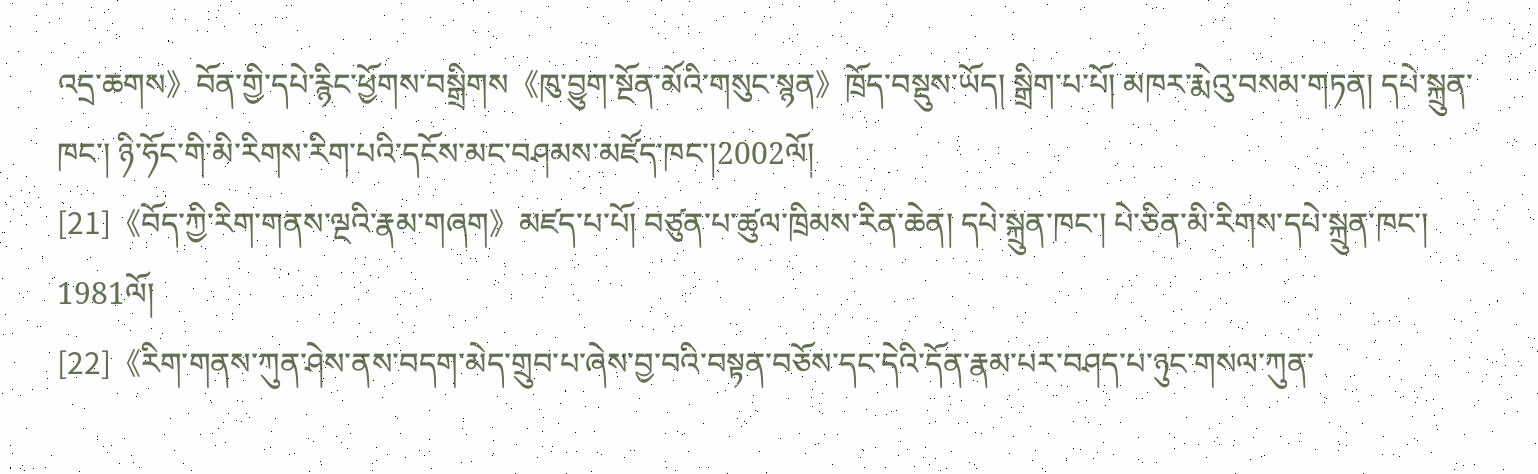འདྲ་ཆགས》བོན་གྱི་དཔེ་རྙིང་ཕྱོགས་བསྒྲིགས《ཁུ་བྱུག་སྔོན་མོའི་གསུང་སྙན》ཁྲོད་བསྡུས་ཡོད། སྒྲིག་པ་པོ། མཁར་རྨེའུ་བསམ་གཏན། དཔེ་སྐྲུན་ཁང་། ཉི་ཧོང་གི་མི་རིགས་རིག་པའི་དངོས་མང་བཤམས་མཛོད་ཁང་།2002ལོ།
[21]《བོད་ཀྱི་རིག་གནས་ལྔའི་རྣམ་གཞག》མཛད་པ་པོ། བཙུན་པ་ཚུལ་ཁྲིམས་རིན་ཆེན། དཔེ་སྐྲུན་ཁང་། པེ་ཅིན་མི་རིགས་དཔེ་སྐྲུན་ཁང་། 1981ལོ།
[22]《རིག་གནས་ཀུན་ཤེས་ནས་བདག་མེད་གྲུབ་པ་ཞེས་བྱ་བའི་བསྟན་བཅོས་དང་དེའི་དོན་རྣམ་པར་བཤད་པ་ཉུང་གསལ་ཀུན་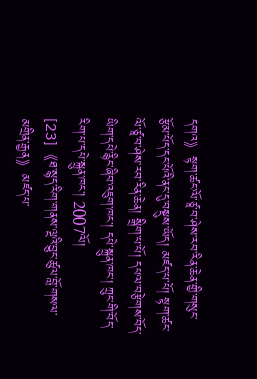དགའ》སྟག་ཚང་ལོ་ཙཱ་བ་ཤེས་རབ་རིན་ཆེན་གྱི་གསུང་རྩོམ་པོད་དང་པོའི་ནང་དུ་བསྡུས་ཡོད། མཛད་པ་པོ། སྟག་ཚང་ལོ་ཙཱ་བ་ཤེས་རབ་རིན་ཆེན། སྒྲིག་པ་པོ། དཔལ་བརྩེགས་བོད་ཡིག་དཔེ་རྙིང་ཞིབ་འཇུག་ཁང་། དཔེ་སྐྲུན་ཁང་། ཀྲུང་གི་བོད་རིག་པ་དཔེ་སྐྲུན་ཁང་། 2007ལོ།
[23]《ཐ་སྙད་རིག་གནས་ལྔའི་བྱུང་ཚུལ་བློ་གསལ་མགྲིན་རྒྱན》མཛད་པ་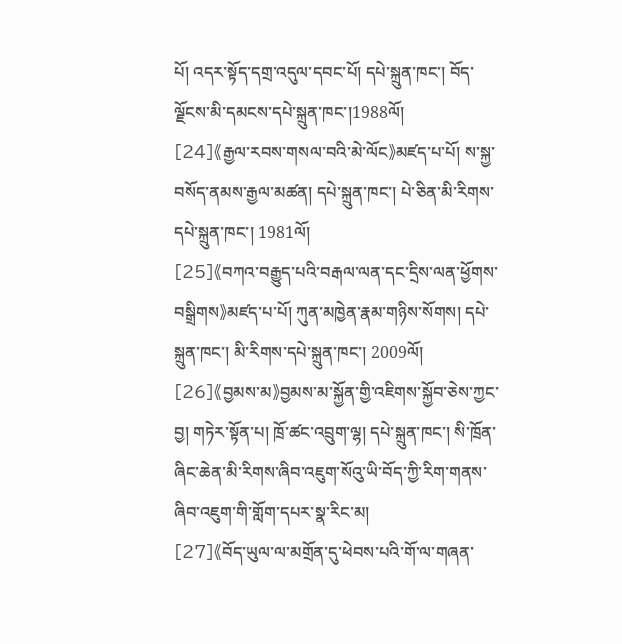པོ། འདར་སྟོད་དགྲ་འདུལ་དབང་པོ། དཔེ་སྐྲུན་ཁང་། བོད་ལྗོངས་མི་དམངས་དཔེ་སྐྲུན་ཁང་།1988ལོ།
[24]《རྒྱལ་རབས་གསལ་བའི་མེ་ལོང》མཛད་པ་པོ། ས་སྐྱ་བསོད་ནམས་རྒྱལ་མཚན། དཔེ་སྐྲུན་ཁང་། པེ་ཅིན་མི་རིགས་དཔེ་སྐྲུན་ཁང་། 1981ལོ།
[25]《བཀའ་བརྒྱུད་པའི་བརྒལ་ལན་དང་དྲིས་ལན་ཕྱོགས་བསྒྲིགས》མཛད་པ་པོ། ཀུན་མཁྱེན་རྣམ་གཉིས་སོགས། དཔེ་སྐྲུན་ཁང་། མི་རིགས་དཔེ་སྐྲུན་ཁང་། 2009ལོ།
[26]《བྱམས་མ》བྱམས་མ་སྐྱོན་གྱི་འཇིགས་སྐྱོབ་ཅེས་ཀྱང་བྱ། གཏེར་སྟོན་པ། ཁྲོ་ཚང་འབྲུག་ལྷ། དཔེ་སྐྲུན་ཁང་། སི་ཁྲོན་ཞིང་ཆེན་མི་རིགས་ཞིབ་འཇུག་སོའུ་ཡི་བོད་ཀྱི་རིག་གནས་ཞིབ་འཇུག་གི་གློག་དཔར་སྣ་རིང་མ།
[27]《བོད་ཡུལ་ལ་མགྲོན་དུ་ཕེབས་པའི་གོ་ལ་གཞན་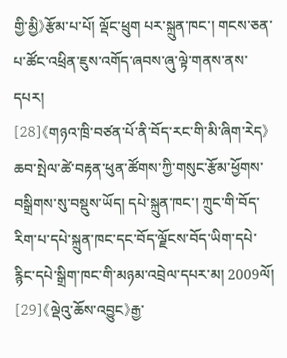གྱི་མྱི》རྩོམ་པ་པོ། ལྡོང་ཕྲུག པར་སྐྲུན་ཁང་། གངས་ཅན་པ་ཚོང་འཕྲིན་ཇུས་འགོད་ཞབས་ཞུ་ལྟེ་གནས་ནས་དཔར།
[28]《གཉའ་ཁྲི་བཙན་པོ་ནི་བོད་རང་གི་མི་ཞིག་རེད》ཆབ་སྤེལ་ཚེ་བརྟན་ཕུན་ཚོགས་ཀྱི་གསུང་རྩོམ་ཕྱོགས་བསྒྲིགས་སུ་བསྡུས་ཡོད། དཔེ་སྐྲུན་ཁང་། ཀྲུང་གི་བོད་རིག་པ་དཔེ་སྐྲུན་ཁང་དང་བོད་ལྗོངས་བོད་ཡིག་དཔེ་རྙིང་དཔེ་སྒྲིག་ཁང་གི་མཉམ་འབྲེལ་དཔར་མ། 2009ལོ།
[29]《ལྡེའུ་ཆོས་འབྱུང》རྒྱ་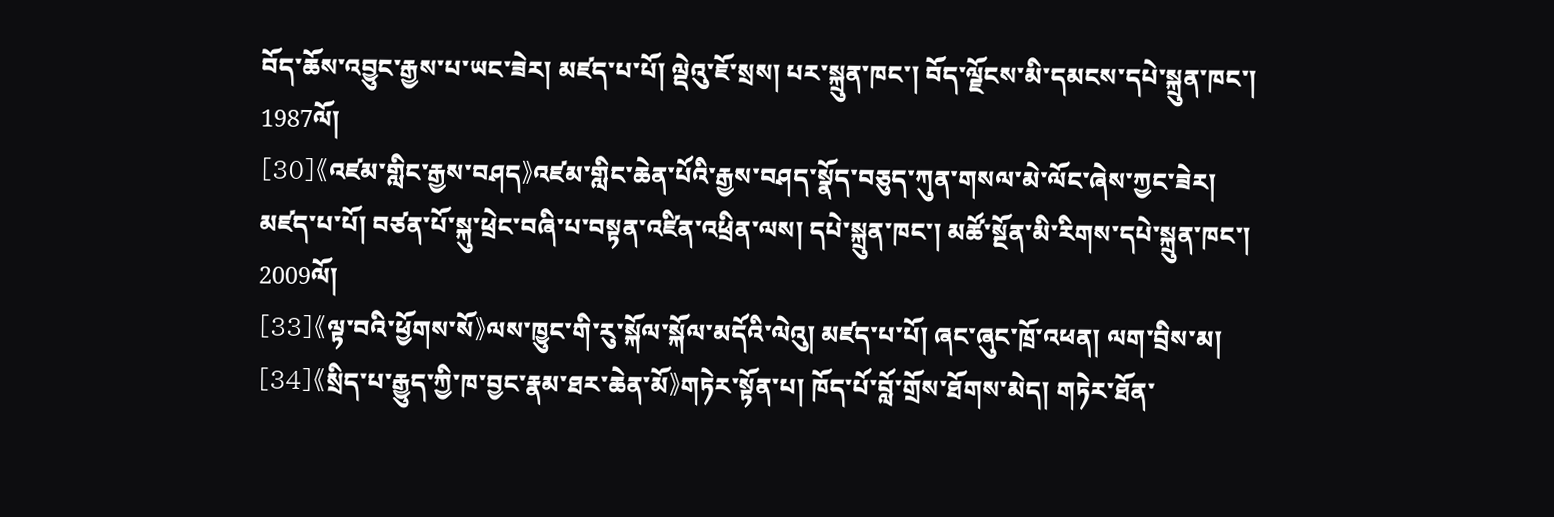བོད་ཆོས་འབྱུང་རྒྱས་པ་ཡང་ཟེར། མཛད་པ་པོ། ལྡེའུ་ཇོ་སྲས། པར་སྐྲུན་ཁང་། བོད་ལྗོངས་མི་དམངས་དཔེ་སྐྲུན་ཁང་། 1987ལོ།
[30]《འཛམ་གླིང་རྒྱས་བཤད》འཛམ་གླིང་ཆེན་པོའི་རྒྱས་བཤད་སྣོད་བཅུད་ཀུན་གསལ་མེ་ལོང་ཞེས་ཀྱང་ཟེར། མཛད་པ་པོ། བཙན་པོ་སྐུ་ཕྲེང་བཞི་པ་བསྟན་འཛིན་འཕྲིན་ལས། དཔེ་སྐྲུན་ཁང་། མཚོ་སྔོན་མི་རིགས་དཔེ་སྐྲུན་ཁང་། 2009ལོ།
[33]《ལྟ་བའི་ཕྱོགས་སོ》ལས་ཁྱུང་གི་རུ་སྐོལ་སྐོལ་མདོའི་ལེའུ། མཛད་པ་པོ། ཞང་ཞུང་ཁྲོ་འཕན། ལག་བྲིས་མ།
[34]《སྲིད་པ་རྒྱུད་ཀྱི་ཁ་བྱང་རྣམ་ཐར་ཆེན་མོ》གཏེར་སྟོན་པ། ཁོད་པོ་བློ་གྲོས་ཐོགས་མེད། གཏེར་ཐོན་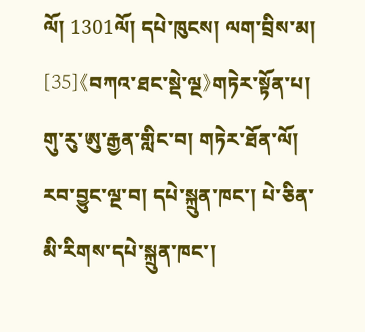ལོ། 1301ལོ། དཔེ་ཁུངས། ལག་བྲིས་མ།
[35]《བཀའ་ཐང་སྡེ་ལྔ》གཏེར་སྟོན་པ། གུ་རུ་ཨུ་རྒྱན་གླིང་བ། གཏེར་ཐོན་ལོ། རབ་བྱུང་ལྔ་བ། དཔེ་སྐྲུན་ཁང་། པེ་ཅིན་མི་རིགས་དཔེ་སྐྲུན་ཁང་།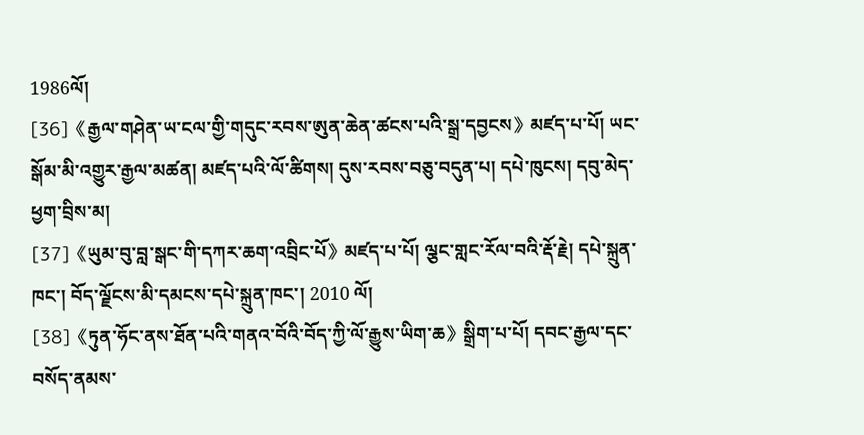1986ལོ།
[36]《རྒྱལ་གཤེན་ཡ་ངལ་གྱི་གདུང་རབས་ཨུན་ཆེན་ཚངས་པའི་སྒྲ་དབྱངས》མཛད་པ་པོ། ཡང་སྒོམ་མི་འགྱུར་རྒྱལ་མཚན། མཛད་པའི་ལོ་ཚིགས། དུས་རབས་བཅུ་བདུན་པ། དཔེ་ཁུངས། དབུ་མེད་ཕྱག་བྲིས་མ།
[37]《ཡུམ་བུ་བླ་སྒང་གི་དཀར་ཆག་འབྲིང་པོ》མཛད་པ་པོ། ལྕང་གླང་རོལ་བའི་རྡོ་རྗེ། དཔེ་སྐྲུན་ཁང་། བོད་ལྗོངས་མི་དམངས་དཔེ་སྐྲུན་ཁང་། 2010 ལོ།
[38]《ཏུན་ཧོང་ནས་ཐོན་པའི་གནའ་བོའི་བོད་ཀྱི་ལོ་རྒྱུས་ཡིག་ཆ》སྒྲིག་པ་པོ། དབང་རྒྱལ་དང་བསོད་ནམས་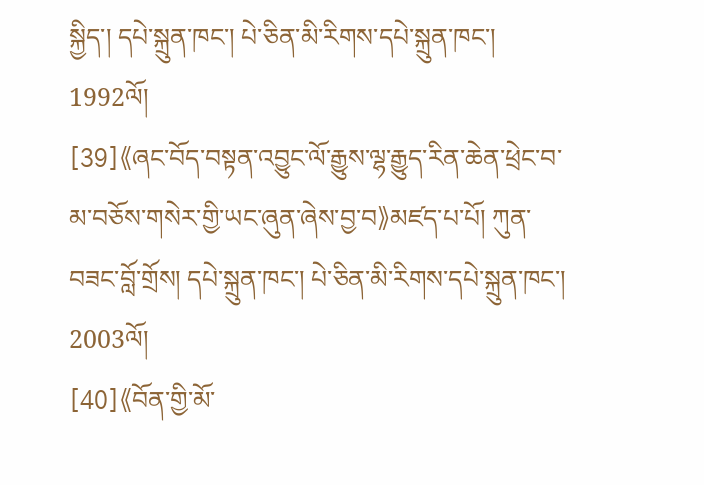སྐྱིད་། དཔེ་སྐྲུན་ཁང་། པེ་ཅིན་མི་རིགས་དཔེ་སྐྲུན་ཁང་། 1992ལོ།
[39]《ཞང་བོད་བསྟན་འབྱུང་ལོ་རྒྱུས་ལྷ་རྒྱུད་རིན་ཆེན་ཕྲེང་བ་མ་བཅོས་གསེར་གྱི་ཡང་ཞུན་ཞེས་བྱ་བ》མཛད་པ་པོ། ཀུན་བཟང་བློ་གྲོས། དཔེ་སྐྲུན་ཁང་། པེ་ཅིན་མི་རིགས་དཔེ་སྐྲུན་ཁང་། 2003ལོ།
[40]《བོན་གྱི་མོ་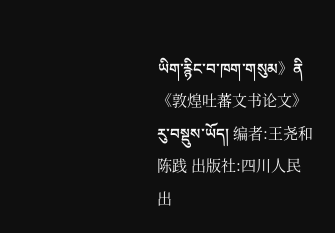ཡིག་རྙིང་བ་ཁག་གསུམ》ནི《敦煌吐蕃文书论文》རུ་བསྡུས་ཡོད། 编者:王尧和陈践 出版社:四川人民出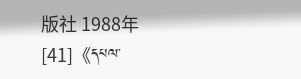版社 1988年
[41]《དཔལ་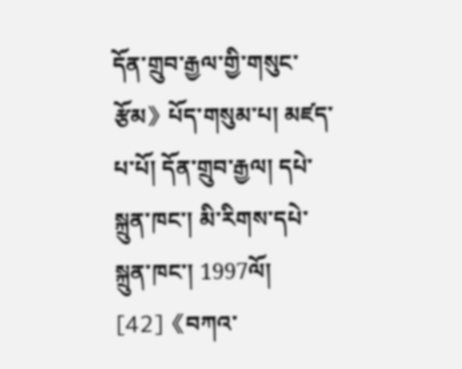དོན་གྲུབ་རྒྱལ་གྱི་གསུང་རྩོམ》པོད་གསུམ་པ། མཛད་པ་པོ། དོན་གྲུབ་རྒྱལ། དཔེ་སྐྲུན་ཁང་། མི་རིགས་དཔེ་སྐྲུན་ཁང་། 1997ལོ།
[42]《བཀའ་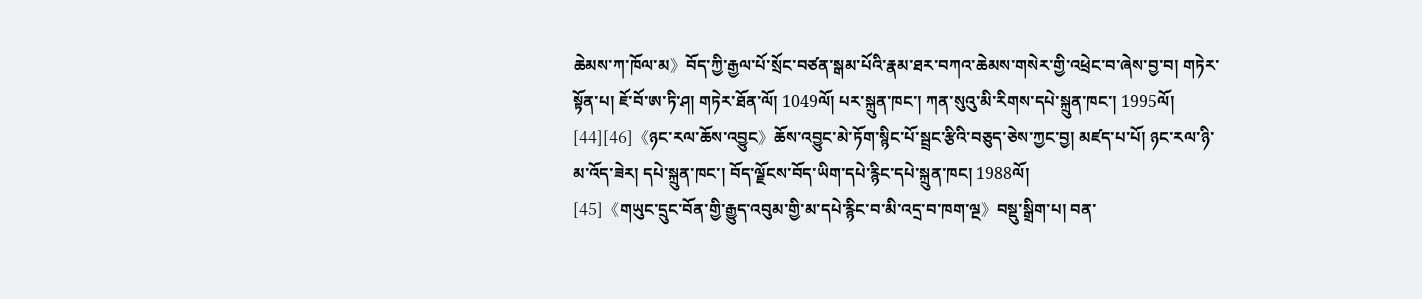ཆེམས་ཀ་ཁོལ་མ》བོད་ཀྱི་རྒྱལ་པོ་སྲོང་བཙན་སྒམ་པོའི་རྣམ་ཐར་བཀའ་ཆེམས་གསེར་གྱི་འཕྲེང་བ་ཞེས་བྱ་བ། གཏེར་སྟོན་པ། ཇོ་བོ་ཨ་ཏི་ཤ། གཏེར་ཐོན་ལོ། 1049ལོ། པར་སྐྲུན་ཁང་། ཀན་སུའུ་མི་རིགས་དཔེ་སྐྲུན་ཁང་། 1995ལོ།
[44][46]《ཉང་རལ་ཆོས་འབྱུང》ཆོས་འབྱུང་མེ་ཏོག་སྙིང་པོ་སྦྲང་རྩིའི་བཅུད་ཅེས་ཀྱང་བྱ། མཛད་པ་པོ། ཉང་རལ་ཉི་མ་འོད་ཟེར། དཔེ་སྐྲུན་ཁང་། བོད་ལྗོངས་བོད་ཡིག་དཔེ་རྙིང་དཔེ་སྐྲུན་ཁང། 1988ལོ།
[45]《གཡུང་དྲུང་བོན་གྱི་རྒྱུད་འབུམ་གྱི་མ་དཔེ་རྙིང་བ་མི་འདྲ་བ་ཁག་ལྔ》བསྡུ་སྒྲིག་པ། བན་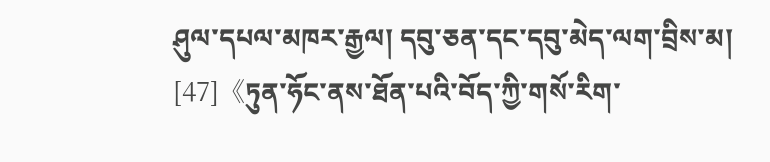ཤུལ་དཔལ་མཁར་རྒྱལ། དབུ་ཅན་དང་དབུ་མེད་ལག་བྲིས་མ།
[47]《ཏུན་ཧོང་ནས་ཐོན་པའི་བོད་ཀྱི་གསོ་རིག་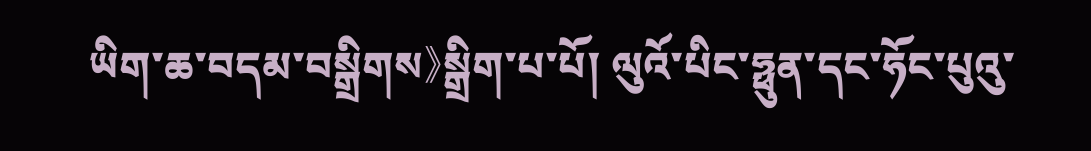ཡིག་ཆ་བདམ་བསྒྲིགས》སྒྲིག་པ་པོ། ལུའོ་པིང་ཧྥུན་དང་ཧོང་པུའུ་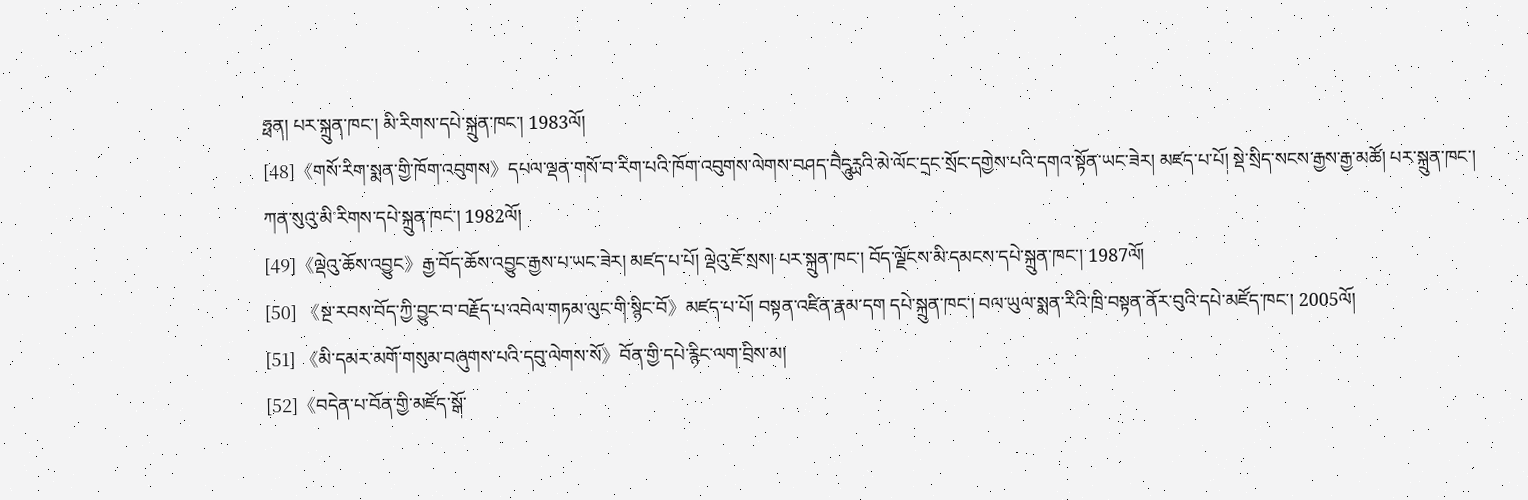ཧྥན། པར་སྐྲུན་ཁང་། མི་རིགས་དཔེ་སྐྲུན་ཁང་། 1983ལོ།
[48]《གསོ་རིག་སྨན་གྱི་ཁོག་འབུགས》དཔལ་ལྡན་གསོ་བ་རིག་པའི་ཁོག་འབུགས་ལེགས་བཤད་བཻདཱུཪྻའི་མེ་ལོང་དྲང་སྲོང་དགྱེས་པའི་དགའ་སྟོན་ཡང་ཟེར། མཛད་པ་པོ། སྡེ་སྲིད་སངས་རྒྱས་རྒྱ་མཚོ། པར་སྐྲུན་ཁང་། ཀན་སུའུ་མི་རིགས་དཔེ་སྐྲུན་ཁང་། 1982ལོ།
[49]《ལྡེའུ་ཆོས་འབྱུང》རྒྱ་བོད་ཆོས་འབྱུང་རྒྱས་པ་ཡང་ཟེར། མཛད་པ་པོ། ལྡེའུ་ཇོ་སྲས། པར་སྐྲུན་ཁང་། བོད་ལྗོངས་མི་དམངས་དཔེ་སྐྲུན་ཁང་། 1987ལོ།
[50] 《སྔ་རབས་བོད་ཀྱི་བྱུང་བ་བརྗོད་པ་འབེལ་གཏམ་ལུང་གི་སྙིང་བོ》མཛད་པ་པོ། བསྟན་འཛིན་རྣམ་དག དཔེ་སྐྲུན་ཁང་། བལ་ཡུལ་སྨན་རིའི་ཁྲི་བསྟན་ནོར་བུའི་དཔེ་མཛོད་ཁང་། 2005ལོ།
[51] 《མི་དམར་མགོ་གསུམ་བཞུགས་པའི་དབུ་ལེགས་སོ》བོན་གྱི་དཔེ་རྙིང་ལག་བྲིས་མ།
[52]《བདེན་པ་བོན་གྱི་མཛོད་སྒོ་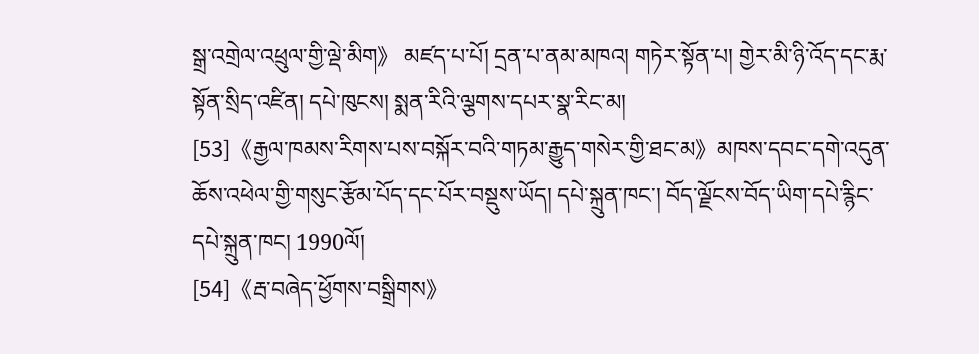སྒྲ་འགྲེལ་འཕྲུལ་གྱི་ལྡེ་མིག》 མཛད་པ་པོ། དྲན་པ་ནམ་མཁའ། གཏེར་སྟོན་པ། གྱེར་མི་ཉི་འོད་དང་རྨ་སྟོན་སྲིད་འཛིན། དཔེ་ཁུངས། སྨན་རིའི་ལྕགས་དཔར་སྣ་རིང་མ།
[53]《རྒྱལ་ཁམས་རིགས་པས་བསྐོར་བའི་གཏམ་རྒྱུད་གསེར་གྱི་ཐང་མ》མཁས་དབང་དགེ་འདུན་ཆོས་འཕེལ་གྱི་གསུང་རྩོམ་པོད་དང་པོར་བསྡུས་ཡོད། དཔེ་སྐྲུན་ཁང་། བོད་ལྗོངས་བོད་ཡིག་དཔེ་རྙིང་དཔེ་སྐྲུན་ཁང། 1990ལོ།
[54]《རྦ་བཞེད་ཕྱོགས་བསྒྲིགས》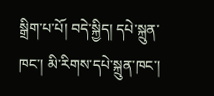སྒྲིག་པ་པོ། བདེ་སྐྱིད། དཔེ་སྐྲུན་ཁང་། མི་རིགས་དཔེ་སྐྲུན་ཁང་།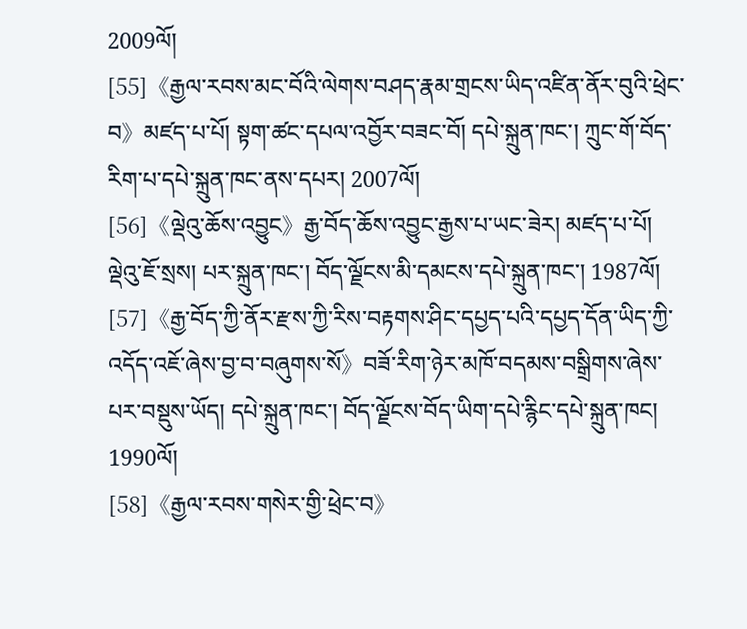2009ལོ།
[55]《རྒྱལ་རབས་མང་བོའི་ལེགས་བཤད་རྣམ་གྲངས་ཡིད་འཛིན་ནོར་བུའི་ཕྲེང་བ》མཛད་པ་པོ། སྟག་ཚང་དཔལ་འབྱོར་བཟང་བོ། དཔེ་སྐྲུན་ཁང་། ཀྲུང་གོ་བོད་རིག་པ་དཔེ་སྐྲུན་ཁང་ནས་དཔར། 2007ལོ།
[56]《ལྡེའུ་ཆོས་འབྱུང》རྒྱ་བོད་ཆོས་འབྱུང་རྒྱས་པ་ཡང་ཟེར། མཛད་པ་པོ། ལྡེའུ་ཇོ་སྲས། པར་སྐྲུན་ཁང་། བོད་ལྗོངས་མི་དམངས་དཔེ་སྐྲུན་ཁང་། 1987ལོ།
[57]《རྒྱ་བོད་ཀྱི་ནོར་རྫས་ཀྱི་རིས་བརྟགས་ཤིང་དཔྱད་པའི་དཔྱད་དོན་ཡིད་ཀྱི་འདོད་འཇོ་ཞེས་བྱ་བ་བཞུགས་སོ》བཟོ་རིག་ཉེར་མཁོ་བདམས་བསྒྲིགས་ཞེས་པར་བསྡུས་ཡོད། དཔེ་སྐྲུན་ཁང་། བོད་ལྗོངས་བོད་ཡིག་དཔེ་རྙིང་དཔེ་སྐྲུན་ཁང། 1990ལོ།
[58]《རྒྱལ་རབས་གསེར་གྱི་ཕྲེང་བ》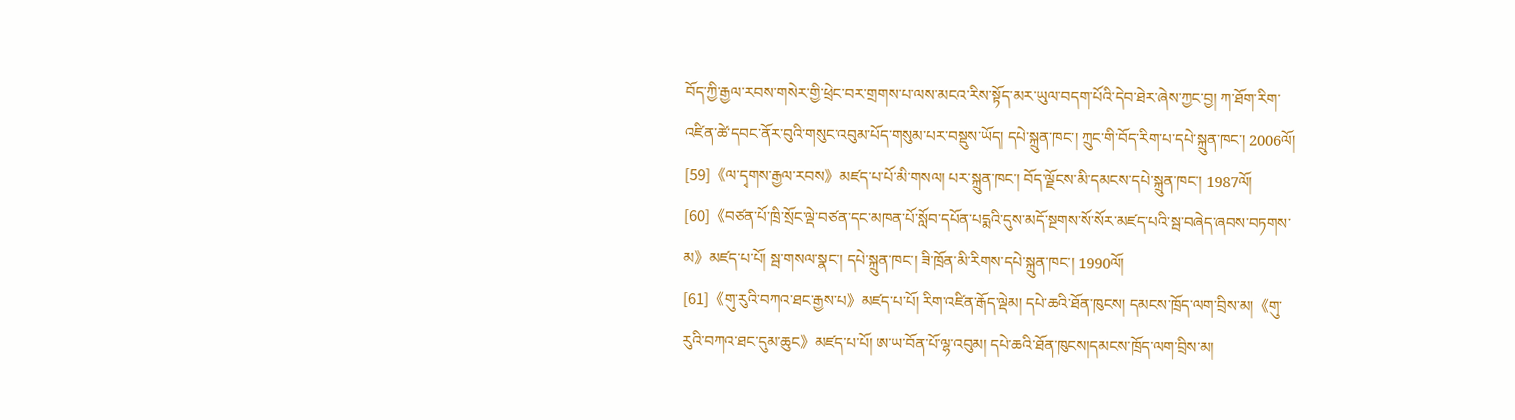བོད་ཀྱི་རྒྱལ་རབས་གསེར་གྱི་ཕྲེང་བར་གྲགས་པ་ལས་མངའ་རིས་སྟོད་མར་ཡུལ་བདག་པོའི་དེབ་ཐེར་ཞེས་ཀྱང་བྱ། ཀ་ཐོག་རིག་འཛིན་ཚེ་དབང་ནོར་བུའི་གསུང་འབུམ་པོད་གསུམ་པར་བསྡུས་ཡོད། དཔེ་སྐྲུན་ཁང་། ཀྲུང་གི་བོད་རིག་པ་དཔེ་སྐྲུན་ཁང་། 2006ལོ།
[59]《ལ་དྭགས་རྒྱལ་རབས》མཛད་པ་པོ་མི་གསལ། པར་སྐྲུན་ཁང་། བོད་ལྗོངས་མི་དམངས་དཔེ་སྐྲུན་ཁང་། 1987ལོ།
[60]《བཙན་པོ་ཁྲི་སྲོང་ལྡེ་བཙན་དང་མཁན་པོ་སློབ་དཔོན་པདྨའི་དུས་མདོ་སྔགས་སོ་སོར་མཛད་པའི་སྦ་བཞེད་ཞབས་བཏགས་མ》མཛད་པ་པོ། སྦ་གསལ་སྣང་། དཔེ་སྐྲུན་ཁང་། ཟི་ཁྲོན་མི་རིགས་དཔེ་སྐྲུན་ཁང་། 1990ལོ།
[61]《གུ་རུའི་བཀའ་ཐང་རྒྱས་པ》མཛད་པ་པོ། རིག་འཛིན་རྒོད་ལྡེམ། དཔེ་ཆའི་ཐོན་ཁུངས། དམངས་ཁྲོད་ལག་བྲིས་མ།《གུ་རུའི་བཀའ་ཐང་དུམ་ཆུང》མཛད་པ་པོ། ཨ་ཡ་བོན་པོ་ལྷ་འབུམ། དཔེ་ཆའི་ཐོན་ཁུངས།དམངས་ཁྲོད་ལག་བྲིས་མ།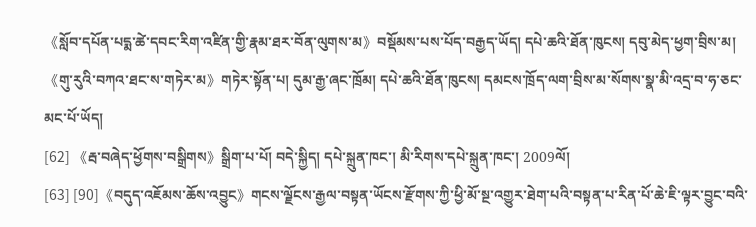《སློབ་དཔོན་པདྨ་ཚེ་དབང་རིག་འཛིན་གྱི་རྣམ་ཐར་བོན་ལུགས་མ》བསྡོམས་པས་པོད་བརྒྱད་ཡོད། དཔེ་ཆའི་ཐོན་ཁུངས། དབུ་མེད་ཕྱག་བྲིས་མ། 《གུ་རུའི་བཀའ་ཐང་ས་གཏེར་མ》གཏེར་སྟོན་པ། དུམ་རྒྱ་ཞང་ཁྲོམ། དཔེ་ཆའི་ཐོན་ཁུངས། དམངས་ཁྲོད་ལག་བྲིས་མ་སོགས་སྣ་མི་འདྲ་བ་ཧ་ཅང་མང་པོ་ཡོད།
[62] 《རྦ་བཞེད་ཕྱོགས་བསྒྲིགས》སྒྲིག་པ་པོ། བདེ་སྐྱིད། དཔེ་སྐྲུན་ཁང་། མི་རིགས་དཔེ་སྐྲུན་ཁང་། 2009ལོ།
[63] [90]《བདུད་འཇོམས་ཆོས་འབྱུང》གངས་ལྗོངས་རྒྱལ་བསྟན་ཡོངས་རྫོགས་ཀྱི་ཕྱི་མོ་སྔ་འགྱུར་ཐེག་པའི་བསྟན་པ་རིན་པོ་ཆེ་ཇི་ལྟར་བྱུང་བའི་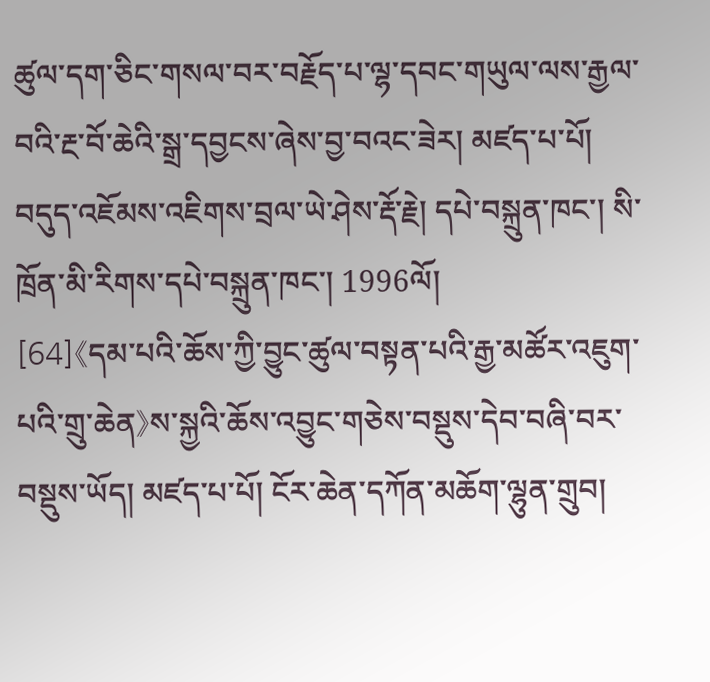ཚུལ་དག་ཅིང་གསལ་བར་བརྗོད་པ་ལྷ་དབང་གཡུལ་ལས་རྒྱལ་བའི་རྔ་བོ་ཆེའི་སྒྲ་དབྱངས་ཞེས་བྱ་བའང་ཟེར། མཛད་པ་པོ། བདུད་འཇོམས་འཇིགས་བྲལ་ཡེ་ཤེས་རྡོ་རྗེ། དཔེ་བསྐྲུན་ཁང་། སི་ཁྲོན་མི་རིགས་དཔེ་བསྐྲུན་ཁང་། 1996ལོ།
[64]《དམ་པའི་ཆོས་ཀྱི་བྱུང་ཚུལ་བསྟན་པའི་རྒྱ་མཚོར་འཇུག་པའི་གྲུ་ཆེན》ས་སྐྱའི་ཆོས་འབྱུང་གཅེས་བསྡུས་དེབ་བཞི་བར་བསྡུས་ཡོད། མཛད་པ་པོ། ངོར་ཆེན་དཀོན་མཆོག་ལྷུན་གྲུབ།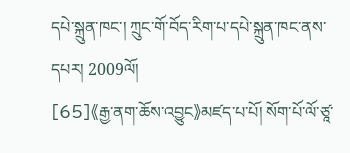དཔེ་སྐྲུན་ཁང་། ཀྲུང་གོ་བོད་རིག་པ་དཔེ་སྐྲུན་ཁང་ནས་དཔར། 2009ལོ།
[65]《རྒྱ་ནག་ཆོས་འབྱུང》མཛད་པ་པོ། སོག་པོ་ལོ་ཙཱ་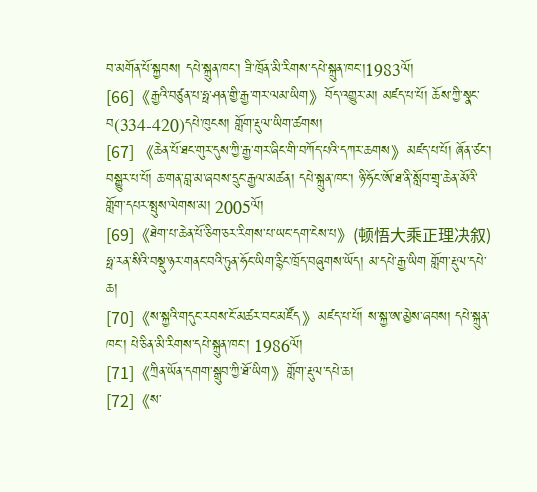བ་མགོན་པོ་སྐྱབས། དཔེ་སྐྲུན་ཁང་། ཟི་ཁྲོན་མི་རིགས་དཔེ་སྐྲུན་ཁང་།1983ལོ།
[66]《རྒྱའི་བཙུན་པ་ཧྥ་ཤན་གྱི་རྒྱ་གར་ལམ་ཡིག》བོད་འགྱུར་མ། མཛད་པ་པོ། ཆོས་ཀྱི་སྣང་བ(334-420)དཔེ་ཁུངས། གློག་རྡུལ་ཡིག་ཚགས།
[67] 《ཆེན་པོ་ཐང་གུར་དུས་ཀྱི་རྒྱ་གར་ཞིང་གི་བཀོད་པའི་དཀར་ཆགས》མཛད་པ་པོ། ཞོན་ཙང་། བསྒྱུར་པ་པོ། ཆ་གན་བླ་མ་ཞབས་དྲུང་རྒྱལ་མཚན། དཔེ་སྐྲུན་ཁང་། ཉི་ཧོང་ཨོ་ཐ་ནི་སློབ་གྲྭ་ཆེན་མོའི་གློག་དཔར་སྤུས་ལེགས་མ། 2005ལོ།
[69]《ཐེག་པ་ཆེན་པོ་ཅིག་ཅར་རིགས་པ་ཡང་དག་ངེས་པ》(顿悟大乘正理决叙) ཧྥ་རན་སིའི་བསྡུ་ཉར་གནང་བའི་ཏུན་ཧོང་ཡིག་རྙིང་ཁྲོད་བཞུགས་ཡོད། མ་དཔེ་རྒྱ་ཡིག གློག་རྡུལ་དཔེ་ཆ།
[70]《ས་སྐྱའི་གདུང་རབས་ངོ་མཚར་བང་མཛོད》མཛད་པ་པོ། ས་སྐྱ་ཨ་མྱེས་ཞབས། དཔེ་སྐྲུན་ཁང་། པེ་ཅིན་མི་རིགས་དཔེ་སྐྲུན་ཁང་། 1986ལོ།
[71]《ཀྲིན་ཡོན་དགག་སྒྲུབ་ཀྱི་ཐོ་ཡིག》གློག་རྡུལ་དཔེ་ཆ།
[72]《ས་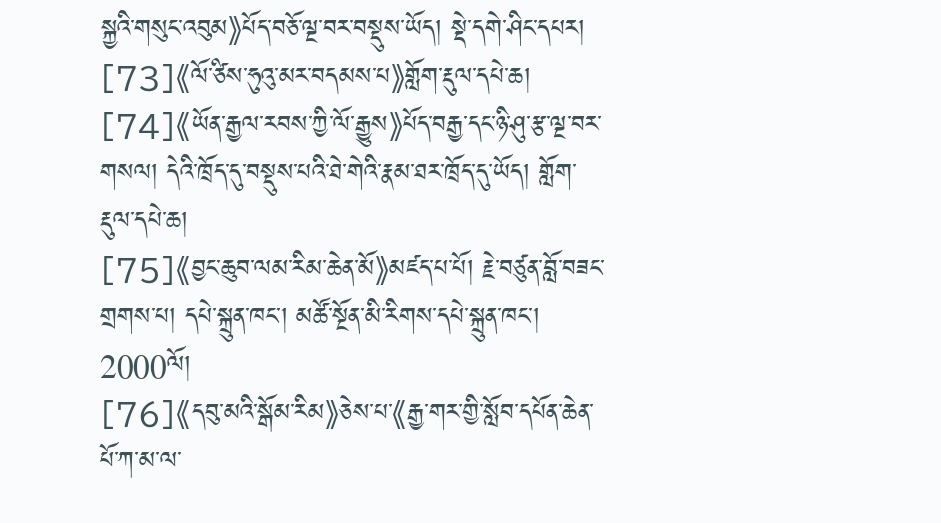སྐྱའི་གསུང་འབུམ》པོད་བཅོ་ལྔ་བར་བསྡུས་ཡོད། སྡེ་དགེ་ཤིང་དཔར།
[73]《ལོ་ཙིས་ཧུའུ་མར་བདམས་པ》གློག་རྡུལ་དཔེ་ཆ།
[74]《ཡོན་རྒྱལ་རབས་ཀྱི་ལོ་རྒྱུས》པོད་བརྒྱ་དང་ཉི་ཤུ་རྩ་ལྔ་བར་གསལ། དེའི་ཁྲོད་དུ་བསྡུས་པའི་ཐེ་གེའི་རྣམ་ཐར་ཁྲོད་དུ་ཡོད། གློག་རྡུལ་དཔེ་ཆ།
[75]《བྱང་ཆུབ་ལམ་རིམ་ཆེན་མོ》མཛད་པ་པོ། རྗེ་བཙུན་བློ་བཟང་གྲགས་པ། དཔེ་སྐྲུན་ཁང་། མཚོ་སྔོན་མི་རིགས་དཔེ་སྐྲུན་ཁང་། 2000ལོ།
[76]《དབུ་མའི་སྒོམ་རིམ》ཅེས་པ་《རྒྱ་གར་གྱི་སློབ་དཔོན་ཆེན་པོ་ཀ་མ་ལ་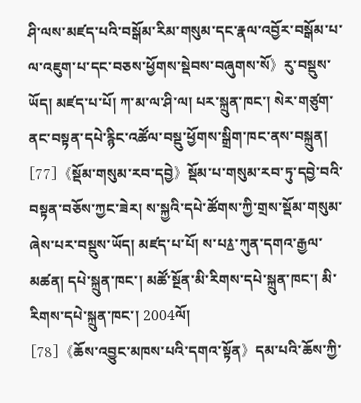ཤི་ལས་མཛད་པའི་བསྒོམ་རིམ་གསུམ་དང་རྣལ་འབྱོར་བསྒོམ་པ་ལ་འཇུག་པ་དང་བཅས་ཕྱོགས་སྡེབས་བཞུགས་སོ》རུ་བསྡུས་ཡོད། མཛད་པ་པོ། ཀ་མ་ལ་ཤི་ལ། པར་སྐྲུན་ཁང་། སེར་གཙུག་ནང་བསྟན་དཔེ་རྙིང་འཚོལ་བསྡུ་ཕྱོགས་སྒྲིག་ཁང་ནས་བསྐྲུན།
[77]《སྡོམ་གསུམ་རབ་དབྱེ》སྡོམ་པ་གསུམ་རབ་ཏུ་དབྱེ་བའི་བསྟན་བཅོས་ཀྱང་ཟེར། ས་སྐྱའི་དཔེ་ཚོགས་ཀྱི་གྲས་སྡོམ་གསུམ་ཞེས་པར་བསྡུས་ཡོད། མཛད་པ་པོ། ས་པ࿄་ཀུན་དགའ་རྒྱལ་མཚན། དཔེ་སྐྲུན་ཁང་། མཚོ་སྔོན་མི་རིགས་དཔེ་སྐྲུན་ཁང་། མི་རིགས་དཔེ་སྐྲུན་ཁང་། 2004ལོ།
[78]《ཆོས་འབྱུང་མཁས་པའི་དགའ་སྟོན》དམ་པའི་ཆོས་ཀྱི་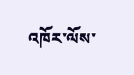འཁོར་ལོས་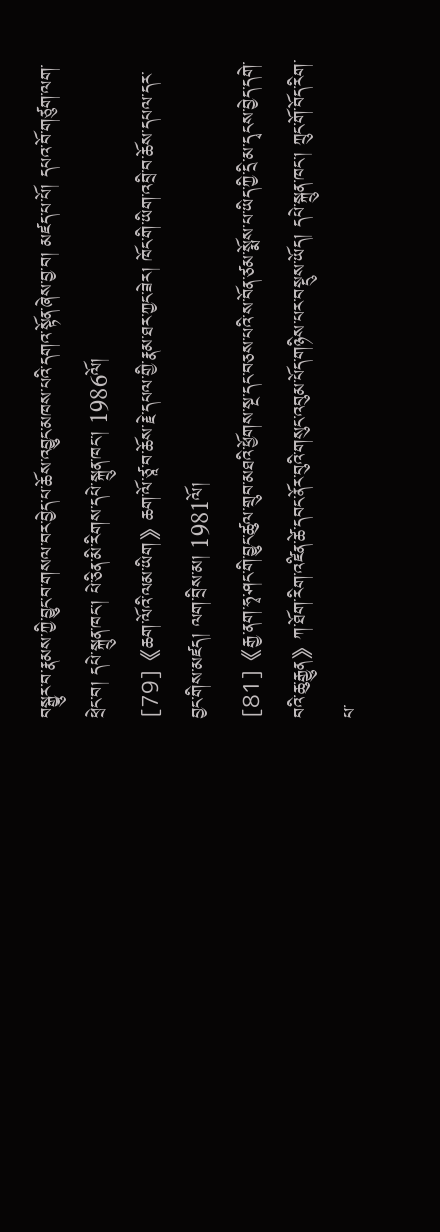བསྒྱུར་བ་རྣམས་ཀྱི་བྱུང་བ་གསལ་བར་བྱེད་པ་ཆོས་འབྱུང་མཁས་པའི་དགའ་སྟོན་ཞེས་བྱ་བ། མཛད་པ་པོ། དཔའ་བོ་གཙུག་ལག་ཕྲེང་བ། དཔེ་སྐྲུན་ཁང་། པེ་ཅིན་མི་རིགས་དཔེ་སྐྲུན་ཁང་། 1986ལོ།
[79]《ཆག་ལོའི་ལམ་ཡིག》ཆག་ལོ་ཙཱ་བ་ཆོས་རྗེ་དཔལ་གྱི་རྣམ་ཐར་ཀྱང་ཟེར། ཁོང་གི་ཡིག་འབྲི་བ་ཆོས་དཔལ་དར་བྱང་གིས་མཛད། ལག་བྲིས་མ། 1981ལོ།
[81]《རྒྱ་ནག་ཧྭ་ཤང་གི་བྱུང་ཚུལ་གྲུབ་མཐའི་ཕྱོགས་སྔ་དང་བཅས་པའི་ས་བོན་ཙམ་སྨོས་པ་ཡིད་ཀྱི་དྲི་མ་དྭངས་བྱེད་དགེ་བའི་ཆུ་རྒྱུན》ཀ་ཐོག་རིག་འཛིན་ཚེ་དབང་ནོར་བུའི་གསུང་འབུམ་པོད་གཉིས་པར་བསྡུས་ཡོད། དཔེ་སྐྲུན་ཁང་། ཀྲུང་གོ་བོད་རིག་པ་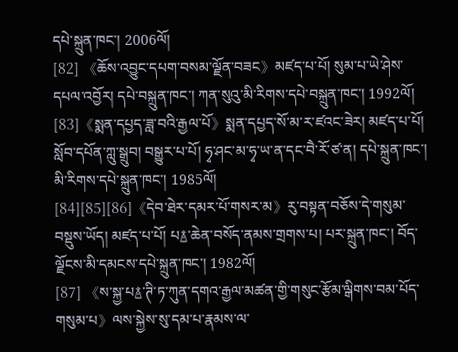དཔེ་སྐྲུན་ཁང་། 2006ལོ།
[82] 《ཆོས་འབྱུང་དཔག་བསམ་ལྗོན་བཟང》མཛད་པ་པོ། སུམ་པ་ཡེ་ཤེས་དཔལ་འབྱོར། དཔེ་བསྐྲུན་ཁང་། ཀན་སུའུ་མི་རིགས་དཔེ་བསྐྲུན་ཁང་། 1992ལོ།
[83]《སྨན་དཔྱད་ཟླ་བའི་རྒྱལ་པོ》སྨན་དཔྱད་སོ་མ་ར་ཛའང་ཟེར། མཛད་པ་པོ། སློབ་དཔོན་ཀླུ་སྒྲུབ། བསྒྱུར་པ་པོ། ཧྭ་ཤང་མ་ཧྭ་ཡ་ན་དང་བཻ་རོ་ཙ་ན། དཔེ་སྐྲུན་ཁང་། མི་རིགས་དཔེ་སྐྲུན་ཁང་། 1985ལོ།
[84][85][86]《དེབ་ཐེར་དམར་པོ་གསར་མ》རུ་བསྟན་བཅོས་དེ་གསུམ་བསྡུས་ཡོད། མཛད་པ་པོ། པ࿄་ཆེན་བསོད་ནམས་གྲགས་པ། པར་སྐྲུན་ཁང་། བོད་ལྗོངས་མི་དམངས་དཔེ་སྐྲུན་ཁང་། 1982ལོ།
[87] 《ས་སྐྱ་པ࿄་ཊི་ཏ་ཀུན་དགའ་རྒྱལ་མཚན་གྱི་གསུང་རྩོམ་ལྒིགས་བམ་པོད་གསུམ་པ》ལས་སྐྱེས་སུ་དམ་པ་རྣམས་ལ་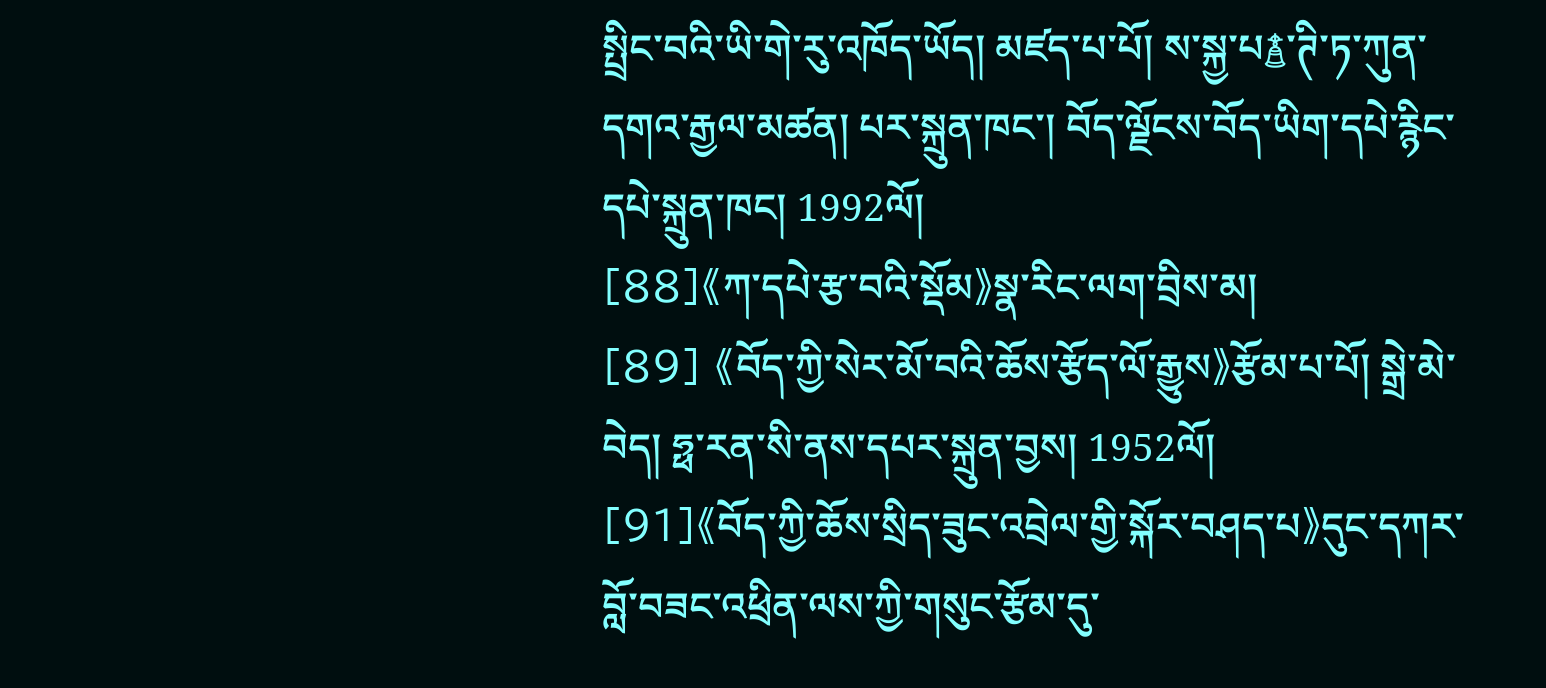སྤྲིང་བའི་ཡི་གེ་རུ་འཁོད་ཡོད། མཛད་པ་པོ། ས་སྐྱ་པ࿄་ཊི་ཏ་ཀུན་དགའ་རྒྱལ་མཚན། པར་སྐྲུན་ཁང་། བོད་ལྗོངས་བོད་ཡིག་དཔེ་རྙིང་དཔེ་སྐྲུན་ཁང། 1992ལོ།
[88]《ཀ་དཔེ་རྩ་བའི་སྡོམ》སྣ་རིང་ལག་བྲིས་མ།
[89] 《བོད་ཀྱི་སེར་མོ་བའི་ཆོས་རྩོད་ལོ་རྒྱུས》རྩོམ་པ་པོ། སྒྲེ་མེ་བེད། ཧྥ་རན་སི་ནས་དཔར་སྐྲུན་བྱས། 1952ལོ།
[91]《བོད་ཀྱི་ཆོས་སྲིད་ཟུང་འབྲེལ་གྱི་སྐོར་བཤད་པ》དུང་དཀར་བློ་བཟང་འཕྲིན་ལས་ཀྱི་གསུང་རྩོམ་དུ་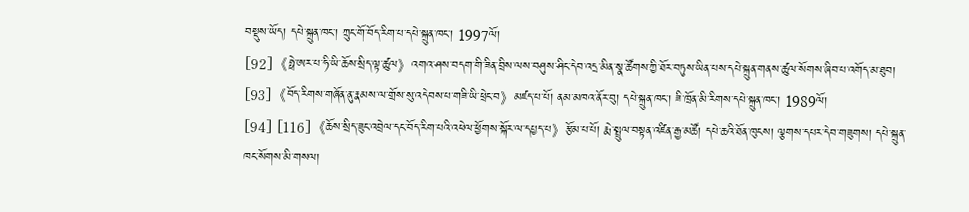བསྡུས་ཡོད། དཔེ་སྐྲུན་ཁང་། ཀྲུང་གོ་བོད་རིག་པ་དཔེ་སྐྲུན་ཁང་། 1997ལོ།
[92]《ཧྥེ་ཨར་པ་ཧི་ཡི་ཆོས་སྲིད་ལྟ་ཚུལ》འགའ་ཤས་བདག་གི་ཟིན་བྲིས་ལས་བཤུས་ཤིང་དེབ་འདྲ་མིན་སྣ་ཚོགས་ཀྱི་ཐོར་བཏུས་ཡིན་པས་དཔེ་སྐྲུན་གནས་ཚུལ་སོགས་ཞིབ་པ་འགོད་མ་ཐུབ།
[93]《བོད་རིགས་གཞོན་ནུ་རྣམས་ལ་གྲོས་སུ་འདེབས་པ་གཟི་ཡི་ཕྲེང་བ》མཛད་པ་པོ། ནམ་མཁའ་ནོར་བུ། དཔེ་སྐྲུན་ཁང་། ཟི་ཁྲོན་མི་རིགས་དཔེ་སྐྲུན་ཁང་། 1989ལོ།
[94] [116]《ཆོས་སྲིད་ཟུང་འབྲེལ་དང་བོད་རིག་པའི་འཕེལ་ཕྱོགས་སྐོར་ལ་དཔྱད་པ》རྩོམ་པ་པོ། རྨེ་སྤྲུལ་བསྟན་འཛིན་རྒྱ་མཚོ། དཔེ་ཆའི་ཐོན་ཁུངས། ལྕགས་དཔར་དེབ་གཟུགས། དཔེ་སྐྲུན་ཁང་སོགས་མི་གསལ།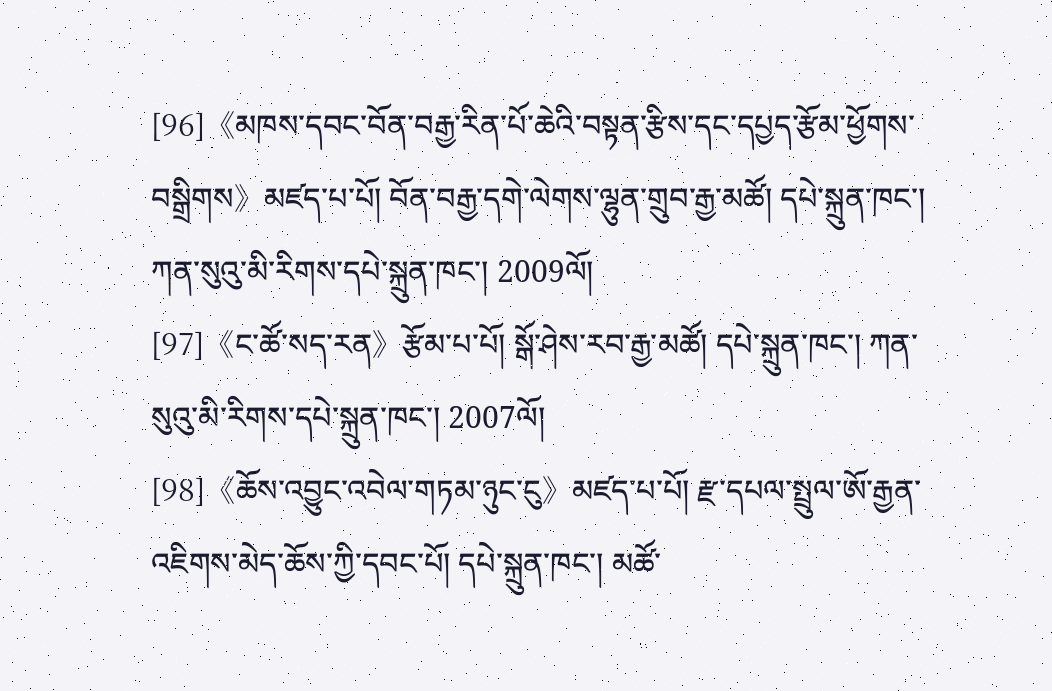[96]《མཁས་དབང་བོན་བརྒྱ་རིན་པོ་ཆེའི་བསྟན་རྩིས་དང་དཔྱད་རྩོམ་ཕྱོགས་བསྒྲིགས》མཛད་པ་པོ། བོན་བརྒྱ་དགེ་ལེགས་ལྷུན་གྲུབ་རྒྱ་མཚོ། དཔེ་སྐྲུན་ཁང་། ཀན་སུའུ་མི་རིགས་དཔེ་སྐྲུན་ཁང་། 2009ལོ།
[97]《ང་ཚོ་སད་རན》རྩོམ་པ་པོ། སྒོ་ཤེས་རབ་རྒྱ་མཚོ། དཔེ་སྐྲུན་ཁང་། ཀན་སུའུ་མི་རིགས་དཔེ་སྐྲུན་ཁང་། 2007ལོ།
[98]《ཆོས་འབྱུང་འབེལ་གཏམ་ཉུང་ངུ》མཛད་པ་པོ། རྫ་དཔལ་སྤྲུལ་ཨོ་རྒྱན་འཇིགས་མེད་ཆོས་ཀྱི་དབང་པོ། དཔེ་སྐྲུན་ཁང་། མཚོ་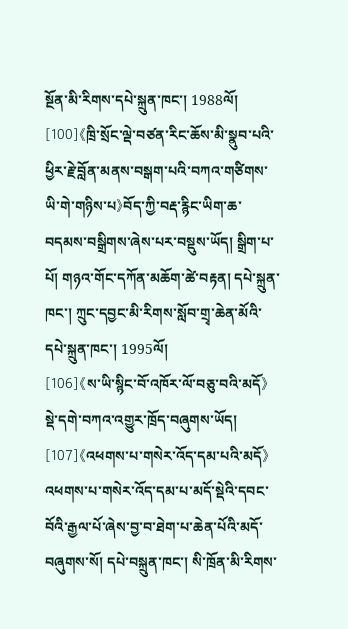སྔོན་མི་རིགས་དཔེ་སྐྲུན་ཁང་། 1988ལོ།
[100]《ཁྲི་སྲོང་ལྡེ་བཙན་རིང་ཆོས་མི་སྣུབ་པའི་ཕྱིར་རྗེ་བློན་མནས་བསྒག་པའི་བཀའ་གཙིགས་ཡི་གེ་གཉིས་པ》བོད་ཀྱི་བརྡ་རྙིང་ཡིག་ཆ་བདམས་བསྒྲིགས་ཞེས་པར་བསྡུས་ཡོད། སྒྲིག་པ་པོ། གཉའ་གོང་དཀོན་མཆོག་ཚེ་བརྟན། དཔེ་སྐྲུན་ཁང་། ཀྲུང་དབྱང་མི་རིགས་སློབ་གྲྭ་ཆེན་མོའི་དཔེ་སྐྲུན་ཁང་། 1995ལོ།
[106]《ས་ཡི་སྙིང་བོ་འཁོར་ལོ་བཅུ་བའི་མདོ》སྡེ་དགེ་བཀའ་འགྱུར་ཁྲོད་བཞུགས་ཡོད།
[107]《འཕགས་པ་གསེར་འོད་དམ་པའི་མདོ》འཕགས་པ་གསེར་འོད་དམ་པ་མདོ་སྡེའི་དབང་བོའི་རྒྱལ་པོ་ཞེས་བྱ་བ་ཐེག་པ་ཆེན་པོའི་མདོ་བཞུགས་སོ། དཔེ་བསྐྲུན་ཁང་། སི་ཁྲོན་མི་རིགས་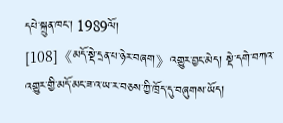དཔེ་སྐྲུན་ཁང་། 1989ལོ།
[108]《མདོ་སྡེ་དྲན་པ་ཉེར་བཞག》འགྱུར་བྱང་མེད། སྡེ་དགེ་བཀའ་འགྱུར་གྱི་མདོ་མང་ཟ་འ་ཡ་ར་བཅས་ཀྱི་ཁྲོད་དུ་བཞུགས་ཡོད།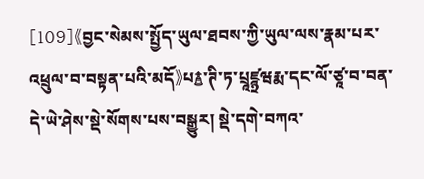[109]《བྱང་སེམས་སྤྱོད་ཡུལ་ཐབས་ཀྱི་ཡུལ་ལས་རྣམ་པར་འཕྲུལ་བ་བསྟན་པའི་མདོ》པ࿄་ཊི་ཏ་པྲཱཛྙྲཝརྨ་དང་ལོ་ཙཱ་བ་བན་དེ་ཡེ་ཤེས་སྡེ་སོགས་པས་བསྒྱུར། སྡེ་དགེ་བཀའ་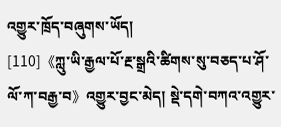འགྱུར་ཁྲོད་བཞུགས་ཡོད།
[110]《ཀླུ་ཡི་རྒྱལ་པོ་རྔ་སྒྲའི་ཚིགས་སུ་བཅད་པ་ཤོ་ལོ་ཀ་བརྒྱ་བ》འགྱུར་བྱང་མེད། སྡེ་དགེ་བཀའ་འགྱུར་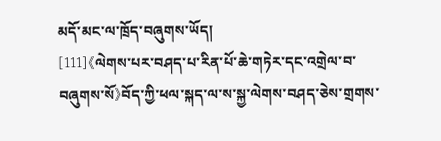མདོ་མང་ལ་ཁྲོད་བཞུགས་ཡོད།
[111]《ལེགས་པར་བཤད་པ་རིན་པོ་ཆེ་གཏེར་དང་འགྲེལ་བ་བཞུགས་སོ》བོད་ཀྱི་ཕལ་སྐད་ལ་ས་སྐྱ་ལེགས་བཤད་ཅེས་གྲགས་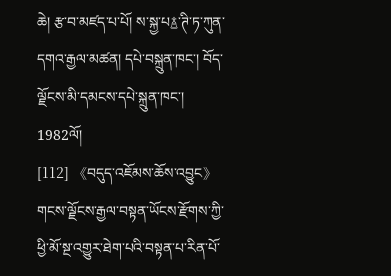ཆེ། རྩ་བ་མཛད་པ་པོ། ས་སྐྱ་པ࿄་ཊི་ཏ་ཀུན་དགའ་རྒྱལ་མཚན། དཔེ་བསྐྲུན་ཁང་། བོད་ལྗོངས་མི་དམངས་དཔེ་སྐྲུན་ཁང་། 1982ལོ།
[112] 《བདུད་འཇོམས་ཆོས་འབྱུང》གངས་ལྗོངས་རྒྱལ་བསྟན་ཡོངས་རྫོགས་ཀྱི་ཕྱི་མོ་སྔ་འགྱུར་ཐེག་པའི་བསྟན་པ་རིན་པོ་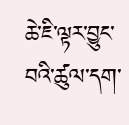ཆེ་ཇི་ལྟར་བྱུང་བའི་ཚུལ་དག་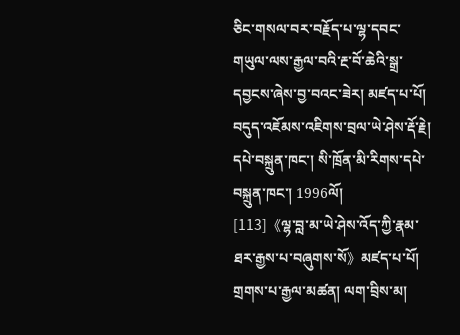ཅིང་གསལ་བར་བརྗོད་པ་ལྷ་དབང་གཡུལ་ལས་རྒྱལ་བའི་རྔ་བོ་ཆེའི་སྒྲ་དབྱངས་ཞེས་བྱ་བའང་ཟེར། མཛད་པ་པོ། བདུད་འཇོམས་འཇིགས་བྲལ་ཡེ་ཤེས་རྡོ་རྗེ། དཔེ་བསྐྲུན་ཁང་། སི་ཁྲོན་མི་རིགས་དཔེ་བསྐྲུན་ཁང་། 1996ལོ།
[113]《ལྷ་བླ་མ་ཡེ་ཤེས་འོད་ཀྱི་རྣམ་ཐར་རྒྱས་པ་བཞུགས་སོ》མཛད་པ་པོ། གྲགས་པ་རྒྱལ་མཚན། ལག་བྲིས་མ།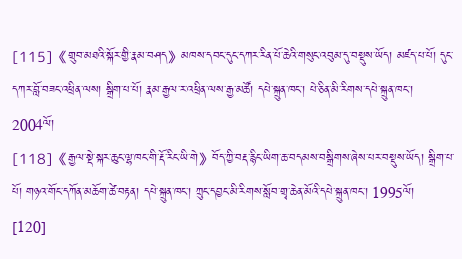[115]《གྲུབ་མཐའི་སྐོར་གྱི་རྣམ་བཤད》མཁས་དབང་དུང་དཀར་རིན་པོ་ཆེའི་གསུང་འབུམ་དུ་བསྡུས་ཡོད། མཛད་པ་པོ། དུང་དཀར་བློ་བཟང་འཕྲིན་ལས། སྒྲིག་པ་པོ། རྣམ་རྒྱལ་ར་འཕྲིན་ལས་རྒྱ་མཚོ། དཔེ་སྐྲུན་ཁང་། པེ་ཅིན་མི་རིགས་དཔེ་སྐྲུན་ཁང་། 2004ལོ།
[118]《རྒྱལ་སྡེ་སྐར་ཆུང་ལྷ་ཁང་གི་རྡོ་རིང་ཡི་གེ》བོད་ཀྱི་བརྡ་རྙིང་ཡིག་ཆ་བདམས་བསྒྲིགས་ཞེས་པར་བསྡུས་ཡོད། སྒྲིག་པ་པོ། གཉའ་གོང་དཀོན་མཆོག་ཚེ་བརྟན། དཔེ་སྐྲུན་ཁང་། ཀྲུང་དབྱང་མི་རིགས་སློབ་གྲྭ་ཆེན་མོའི་དཔེ་སྐྲུན་ཁང་། 1995ལོ།
[120]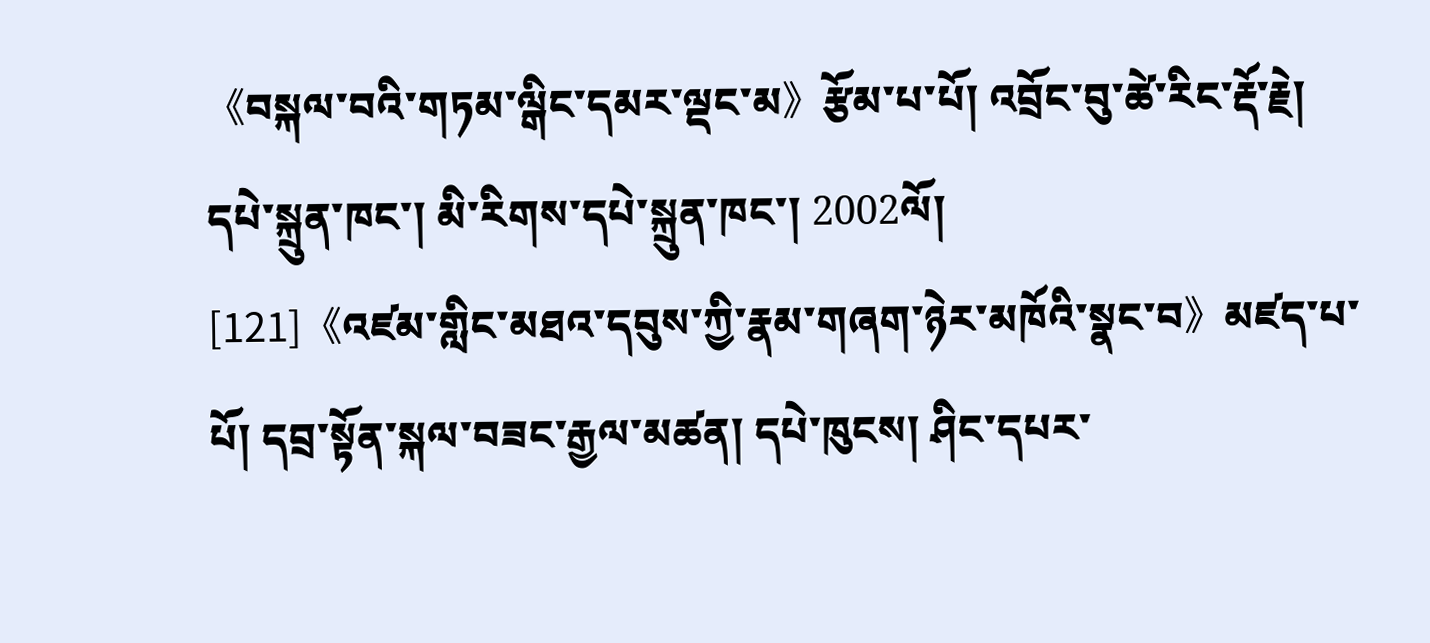《བསྐལ་བའི་གཏམ་ལྒིང་དམར་ལྡང་མ》རྩོམ་པ་པོ། འབྲོང་བུ་ཚེ་རིང་རྡོ་རྗེ། དཔེ་སྐྲུན་ཁང་། མི་རིགས་དཔེ་སྐྲུན་ཁང་། 2002ལོ།
[121]《འཛམ་གླིང་མཐའ་དབུས་ཀྱི་རྣམ་གཞག་ཉེར་མཁོའི་སྣང་བ》མཛད་པ་པོ། དབྲ་སྟོན་སྐལ་བཟང་རྒྱལ་མཚན། དཔེ་ཁུངས། ཤིང་དཔར་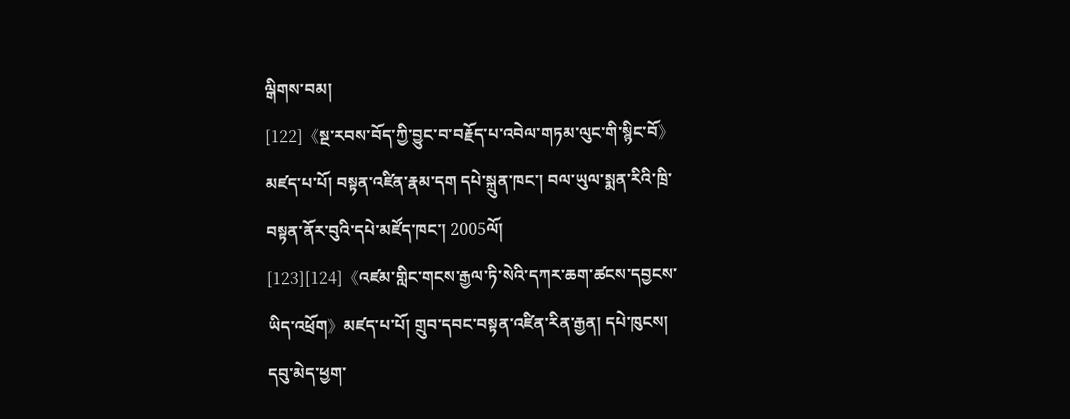ལྒིགས་བམ།
[122]《སྔ་རབས་བོད་ཀྱི་བྱུང་བ་བརྗོད་པ་འབེལ་གཏམ་ལུང་གི་སྙིང་བོ》མཛད་པ་པོ། བསྟན་འཛིན་རྣམ་དག དཔེ་སྐྲུན་ཁང་། བལ་ཡུལ་སྨན་རིའི་ཁྲི་བསྟན་ནོར་བུའི་དཔེ་མཛོད་ཁང་། 2005ལོ།
[123][124]《འཛམ་གླིང་གངས་རྒྱལ་ཏི་སེའི་དཀར་ཆག་ཚངས་དབྱངས་ཡིད་འཕྲོག》མཛད་པ་པོ། གྲུབ་དབང་བསྟན་འཛིན་རིན་རྒྱན། དཔེ་ཁུངས། དབུ་མེད་ཕྱག་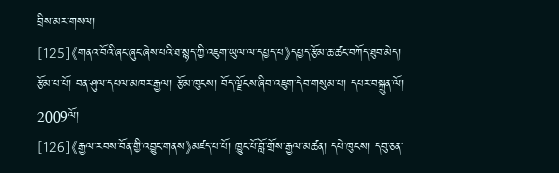བྲིས་མར་གསལ།
[125]《གནའ་བོའི་ཞང་ཞུང་ཞེས་པའི་ཐ་སྙད་ཀྱི་འཇུག་ཡུལ་ལ་དཔྱད་པ》དཔྱད་རྩོམ་ཆ་ཚང་བཀོད་ཐུབ་མེད། རྩོམ་པ་པོ། བན་ཤུལ་དཔལ་མཁར་རྒྱལ། རྩོམ་ཁུངས། བོད་ལྗོངས་ཞིབ་འཇུག་དེབ་གསུམ་པ། དཔར་བསྐྲུན་ལོ། 2009ལོ།
[126]《རྒྱལ་རབས་བོན་གྱི་འབྱུང་གནས》མཛད་པ་པོ། ཁྱུང་པོ་བློ་གྲོས་རྒྱལ་མཚན། དཔེ་ཁུངས། དབུ་ཅན་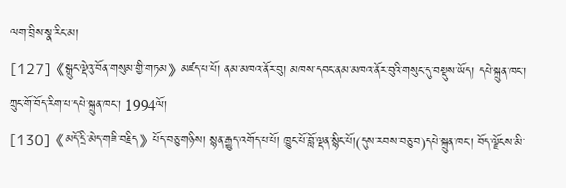ལག་བྲིས་སྣ་རིང་མ།
[127]《སྒྲུང་ལྡེའུ་བོན་གསུམ་གྱི་གཏམ》མཛད་པ་པོ། ནམ་མཁའ་ནོར་བུ། མཁས་དབང་ནམ་མཁའ་ནོར་བུའི་གསུང་དུ་བསྡུས་ཡོད། དཔེ་སྐྲུན་ཁང་། ཀྲུང་གོ་བོད་རིག་པ་དཔེ་སྐྲུན་ཁང་། 1994ལོ།
[130]《མདོ་དྲི་མེད་གཟི་བརྗིད》པོད་བཅུ་གཉིས། སྙན་རྒྱུད་འགོད་པ་པོ། ཁྱུང་པོ་བློ་ལྡན་སྙིང་པོ།(དུས་རབས་བཅུ་བ)དཔེ་སྐྲུན་ཁང་། བོད་ལྗོངས་མི་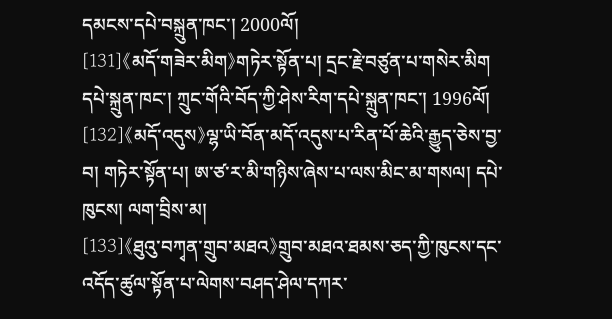དམངས་དཔེ་བསྐྲུན་ཁང་། 2000ལོ།
[131]《མདོ་གཟེར་མིག》གཏེར་སྟོན་པ། དྲང་རྗེ་བཙུན་པ་གསེར་མིག དཔེ་སྐྲུན་ཁང་། ཀྲུང་གོའི་བོད་ཀྱི་ཤེས་རིག་དཔེ་སྐྲུན་ཁང་། 1996ལོ།
[132]《མདོ་འདུས》ལྷ་ཡི་བོན་མདོ་འདུས་པ་རིན་པོ་ཆེའི་རྒྱུད་ཅེས་བྱ་བ། གཏེར་སྟོན་པ། ཨ་ཙ་ར་མི་གཉིས་ཞེས་པ་ལས་མིང་མ་གསལ། དཔེ་ཁུངས། ལག་བྲིས་མ།
[133]《ཐུའུ་བཀྭན་གྲུབ་མཐའ》གྲུབ་མཐའ་ཐམས་ཅད་ཀྱི་ཁུངས་དང་འདོད་ཚུལ་སྟོན་པ་ལེགས་བཤད་ཤེལ་དཀར་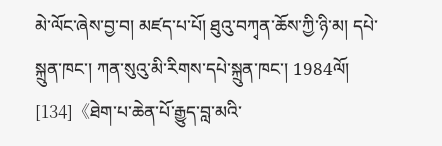མེ་ལོང་ཞེས་བྱ་བ། མཛད་པ་པོ། ཐུའུ་བཀྭན་ཆོས་ཀྱི་ཉི་མ། དཔེ་སྐྲུན་ཁང་། ཀན་སུའུ་མི་རིགས་དཔེ་སྐྲུན་ཁང་། 1984ལོ།
[134]《ཐེག་པ་ཆེན་པོ་རྒྱུད་བླ་མའི་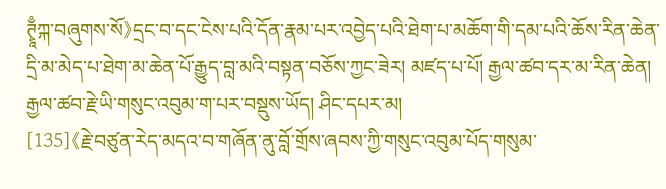ཊྭཱྃཀྐ་བཞུགས་སོ》དྲང་བ་དང་ངེས་པའི་དོན་རྣམ་པར་འབྱེད་པའི་ཐེག་པ་མཆོག་གི་དམ་པའི་ཆོས་རིན་ཆེན་དྲི་མ་མེད་པ་ཐེག་མ་ཆེན་པོ་རྒྱུད་བླ་མའི་བསྟན་བཅོས་ཀྱང་ཟེར། མཛད་པ་པོ། རྒྱལ་ཚབ་དར་མ་རིན་ཆེན། རྒྱལ་ཚབ་རྗེ་ཡི་གསུང་འབུམ་ག་པར་བསྡུས་ཡོད། ཤིང་དཔར་མ།
[135]《རྗེ་བཙུན་རེད་མདའ་བ་གཞོན་ནུ་བློ་གྲོས་ཞབས་ཀྱི་གསུང་འབུམ་པོད་གསུམ་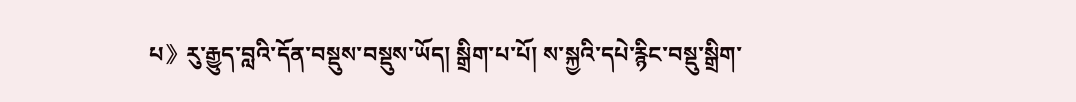པ》རུ་རྒྱུད་བླའི་དོན་བསྡུས་བསྡུས་ཡོད། སྒྲིག་པ་པོ། ས་སྐྱའི་དཔེ་རྙིང་བསྡུ་སྒྲིག་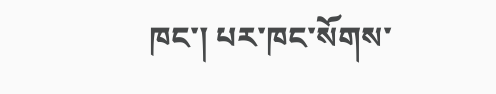ཁང་། པར་ཁང་སོགས་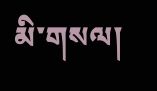མི་གསལ།